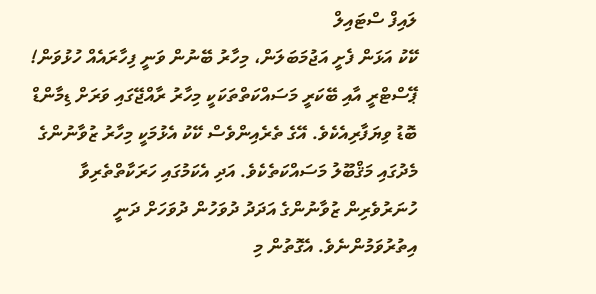ލައިފް ސްޓައިލް
ކޭކު އަޅަން ފެށީ އަޖުމަބަލަން، މިހާރު ބޭނުން ވަނީ ފިހާރައެއް ހުޅުވަން!
ޕޭސްޓްރީ އާއި ބޭކަރީ މަސައްކަތްތަކަކީ މިހާރު ރާއްޖޭގައި ވަރަށް ޑިމާންޑް ބޮޑު ވިޔަފާރިއެކެވެ. އޭގެ ތެރެއިންވެސް ކޭކު އެޅުމަކީ މިހާރު ޒުވާނުންގެ މެދުގައި މަޤްބޫލު މަސައްކަތެކެވެ. އަދި އެކަމުގައި ހަރަކާތްތެރިވާ ހުނަރުވެރިން ޒުވާނުންގެ އަދަދު ދުވަހުން ދުވަހަށް ދަނީ އިތުރުވަމުންނެވެ. އެގޮތުން މި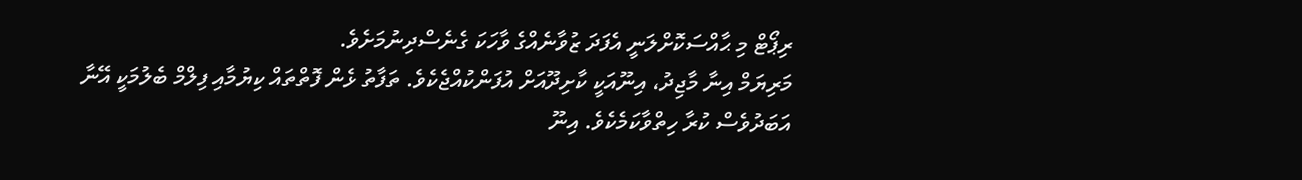ރިޕޯޓް މި ޙާއްސަކޮށްލަނީ އެފަދަ ޒުވާނެއްގެ ވާހަކަ ގެނެސްދިނުމަށެވެ.
މަރިޔަމް އިނާ މާޖިދު، އިނޫއަކީ ކާށިދޫއަށް އުފަންކުއްޖެކެވެ. ތަފާތު ޅެން ފޮތްތައް ކިޔުމާއި ފިލްމް ބެލުމަކީ އޭނާ އަބަދުވެސް ކުރާ ހިތްވާކަމެކެވެ. އިނޫ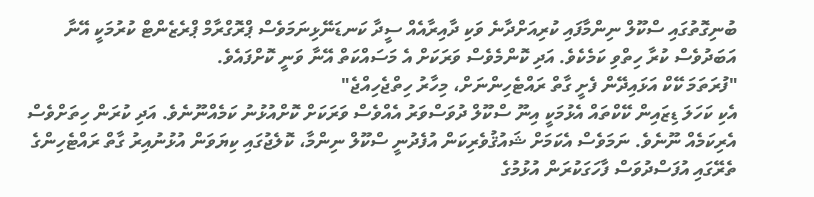ބުނިގޮތުގައި ސްކޫލް ނިންމާފައި ކުރިއަށްދާނެ ވަކި ދާއިރާއެއް ސީދާ ކަނޑަނޭޅިނަމަވެސް ޕްރޮގްރާމް ޕްރެޒެންޓް ކުރުމަކީ އޭނާ އަބަދުވެސް ކުރާ ހިތްވި ކަމެކެވެ. އަދި ކޮންމެވެސް ވަރަކަށް އެ މަސައްކަތް އޭނާ ވަނީ ކޮށްފައެވެ.
"ފުރަތަމަ ކޭކް އަޅައިދޭން ފެށީ ގާތް ރައްޓެހިންނަށް، މިހާރު ހިތްޖެހިއްޖެ"
އެކި ކަހަލަ ޑިޒައިން ކޭކްތައް އެޅުމަކީ އިނޫ ސްކޫލް ދުވަސްވަރު އެއްވެސް ވަރަކަށް ކޮށްއުޅުނު ކަމެއްނޫނެވެ. އަދި ކުރަން ހިތަށްވެސް އެރިކަމެއް ނޫނެވެ. ނަމަވެސް އެކަމަށް ޝައުޤުވެރިކަން އުފެދުނީ ސްކޫލް ނިންމާ، ކޮލެޖުގައި ކިޔަވަން އުޅުނުއިރު ގާތް ރައްޓެހިންގެ ތެރޭގައި އުފަސްދުވަސް ފާހަގަކުރަން އުޅުމުގެ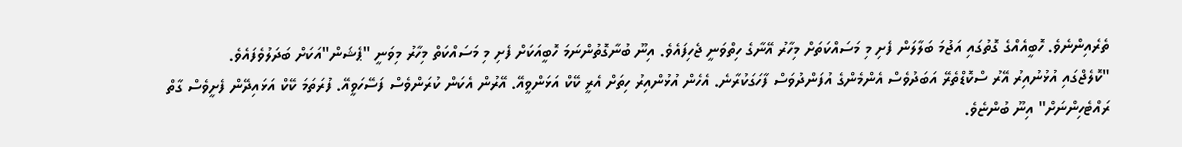ތެރެއިންނެވެ. ހޮބީއެއްގެ ގޮތުގައި އަޖުމަ ބަލާލަން ފެށި މި މަސައްކަތަށް މިހާރު އޭނާގެ ހިތްވަނީ ޖެހިފައެވެ. އިނޫ ބުނާގޮތުންނަމަ ހޮބީއަކަށް ފެށި މި މަސައްކަތް މިހާރު މިވަނީ "ޕެޝަން"އަކަށް ބަދަލުވެފައެވެ.
"ކޮލެޖްގައި އުޅުނުއިރު އޭރު ސްކޮޑްތެރޭ އަބަދުވެސް އެންމެންގެ އުފަންދުވަސް ފާހަގަކުރާނެ. އެހެން އުޅުންއިރު ހިތަށް އެރީ ކޭކް އަޅަންވީއޭ. އޭރުން އެކަން ކުރަންވެސް ފަސޭހަވީއޭ. ފުރަތަމަ ކޭކް އަޅައިދޭން ފެށީވެސް ގާތް ރައްޓެހިންނަށް" އިނޫ ބުންޏެވެ.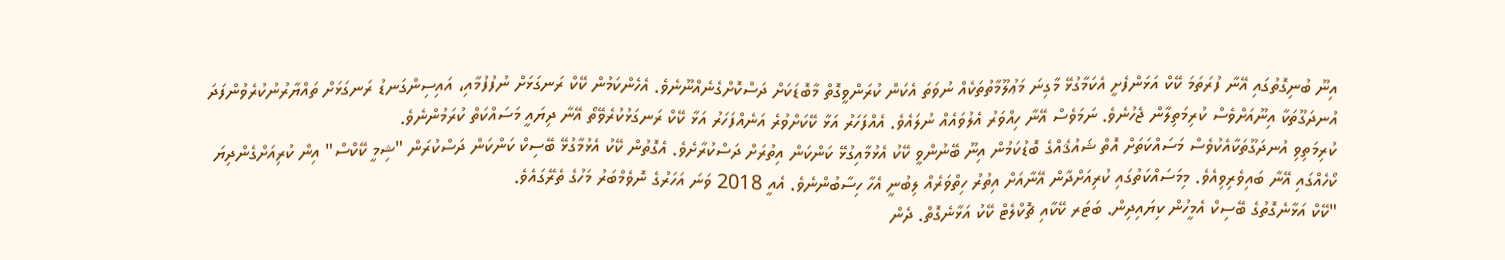އިނޫ ބުނިގޮތުގައި އޭނާ ފުރަތަމަ ކޭކް އަޅަންފެށީ އެކަމާގުޅޭ މާގިނަ މަޢުލޫމާތުތަކެއް ނުވަތަ އެކަން ކުރަންވީގޮތް މާބޮޑަކަށް ދަސްކޮށްގެނެއްނޫނެވެ. އެހެންކަމުން ކޭކް ރަނގަޅަށް ނުފުފުމާއި، އައިސިންގަނޑު ރަނގަޅަށް ތައްޔާރުނުކުރެވުންފަދަ އުނދަގޫތަކާ އިނޫއަށްވެސް ކުރިމަތިލާން ޖެހުނެވެ. ނަމަވެސް އޭނާ ހިއްވަރު އެލުވައެއް ނުލައެވެ. އެއްފަހަރު އަޅާ ކޭކަށްވުރެ އަނެއްފަހަރު އަޅާ ކޭކް ރަނގަޅުކުރެވޭތޯ އޭނާ ދިޔައީ މަސައްކަތް ކުރަމުންނެވެ.
ކުރިމަތިވި އުނދަގޫތަކާއެކުވެސް މަސައްކަތަށް އޮތް ޝައުޤެއްގެ ބޮޑުކަމުން އިނޫ ބޭނުންވީ ކޭކު އެޅުމާއިގުޅޭ ކަންކަން އިތުރަށް ދަސްކުރާށެވެ. އެގޮތުން ކޭކު އެޅުމާގުޅޭ ބޭސިކް ކަންކަން ދަސްކުރަން "ޝިމީ ކޭކްސް" އިން ކުރިއަށްގެންދިޔަ ކޯހެއްގައި އޭނާ ބައިވެރިވިއެވެ. މިމަސައްކަތުގައި ކުރިއަށްދާން އޭނާއަށް އިތުރު ހިތްވަރެއް ލިބުނީ އެހާ ހިސާބުންނެވެ. އެއީ 2018 ވަނަ އަހަރުގެ ނޮވެމްބަރު މަހުގެ ތެރޭގައެވެ.
"ކޭކް އަޅާނެގޮތުގެ ބޭސިކް އެމީހުން ކިޔައިދިން. ބަޓަރ ކޭކާއި ޗޮކްލެޓް ކޭކު އަޅާނެގޮތް. ދެން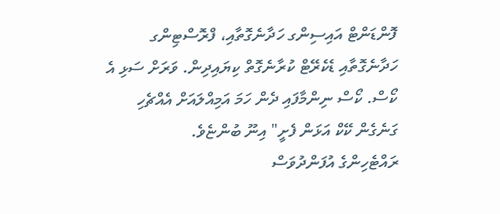ފޮންޑަންޓް އައިސިންގ ހަދާނެގޮތާއި، ފްރޮސްޓިންގ ހަދާނެގޮތާއި ޑެކެރޭޓް ކުރާނެގޮތް ކިޔައިދިން. ވަރަށް ސަޅި އެ ކޯސް. ކޯސް ނިންމާފައި ދެން ހަމަ އަމިއްލައަށް އެއްޗެހި ގަނެގެން ކޭކް އަޅަން ފެށީ" އިނޫ ބުންޏެވެ.
ރައްޓެހިންގެ އުފަންދުވަސް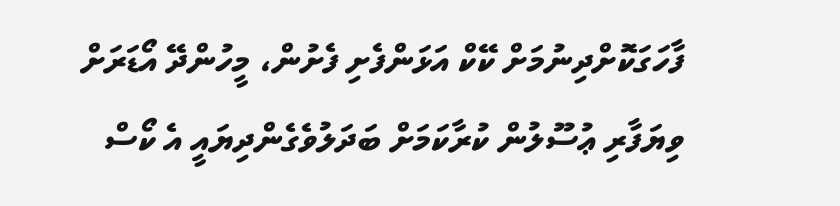ފާހަގަކޮށްދިނުމަށް ކޭކް އަޅަންފެށި ފެށުން، މީހުންދޭ އޯޑަރަށް ވިޔަފާރި ޢުސޫލުން ކުރާކަމަށް ބަދަލުވެގެންދިޔައީ އެ ކޯސް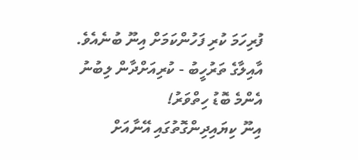ފުރިހަމަ ކުރި ފަހުންކަމަށް އިނޫ ބުނެއެވެ.
އާއިލާގެ ތަރުހީބު - ކުރިއަށްދާން ލިބުނު އެންމެ ބޮޑު ހިތްވަރު!
އިނޫ ކިޔައިދިންގޮތުގައި އޭނާއަށް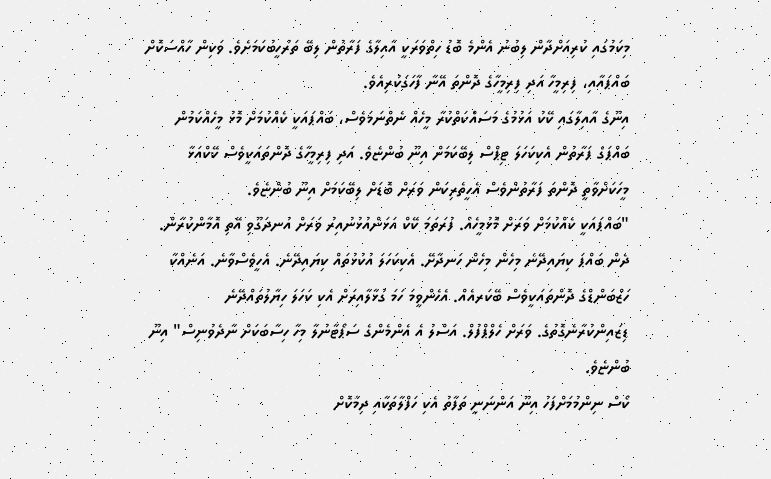މިކަމުގައި ކުރިއަށްދާން ލިބުނު އެންމެ ބޮޑު ހިތްވަރަކީ އާއިލާގެ ފަރާތުން ލިބޭ ތަރުހީބުކަމަށެވެ. ވަކިން ހާއްސަކޮށް ބައްޕައާއި، ފިރިމީހާ އަދި ފިރިމީހާގެ ދޮންތަ އޭނާ ފާހަގަކުރިއެވެ.
އިނޫގެ އާއިލާގައި ކޭކު އަޅުމުގެ މަސައްކަތްކުރާ މީހެއް ނެތްނަމަވެސް، ބައްޕައަކީ ކެއްކުމަށް މޮޅު މީހެއްކަމުން ބައްޕަގެ ފަރާތުން އެކިކަހަލަ ޓިޕްސް ލިބޭކަމަށް އިނޫ ބުންޏެވެ. އަދި ފިރިމީހާގެ ދޮންތައަކީވެސް ކޭކްއަޅާ މީހަކަށްވާތީ ދޮންތަ ފަރާތުންވެސް އެހީތެރިކަން ވަރަށް ބޮޑަށް ލިބޭކަމަށް އިނޫ ބުންޏެވެ.
"ބައްޕައަކީ ކެއްކުމަށް ވަރަށް މޮޅުމީހެއް. ފުރަތަމަ ކޭކް އަޅަންއުޅުނުއިރު ވަރަށް އުނދަގޫވި އޭތި އޮމާންކުރާން. ދެން ބައްޕަ ކިޔައިދޭނެ މިހެން މިހެން ހަނދާށޭ. އެކިކަހަލަ އުކުޅުތައް ކިޔައިދޭނެ. އެހީވެސްވާނެ. އަނެއްކާ ހަޒްބަންޑްގެ ދޮންތައަކީވެސް ބޭކަރއެއް. އެހެންވީމަ ހަމަ ގުޅާލާއިރަށް އެކި ކަހަލަ ހިޔާލުތައްދޭނެ ޑިޒައިންކުރާނެގޮތުގެ. ވަރަށް ހެލްޕްފުލް. އަސްލު އެ އެންމެންގެ ސަޕޯޓާނުލާ މިހާ ހިސާބަކަށް ނާދެވުނިސް" އިނޫ ބުންޏެވެ.
ކޯސް ނިންމުމަށްފަހު އިނޫ އަންނަނީ ތަފާތު އެކި ހަފްލާތަކާއި ދިމާކޮށް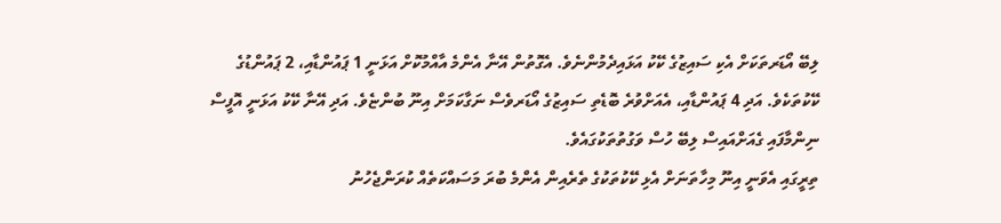ލިބޭ އޯޑަރތަކަށް އެކި ސައިޒުގެ ކޭކު އަޅައިދެމުންނެވެ. އެގޮތުން އޭނާ އެންމެ އާއްމުކޮށް އަޅަނީ 1 ޕައުންޑާއި، 2 ޕައުންޑުގެ ކޭކުތަކެވެ. އަދި 4 ޕައުންޑާއި، އެއަށްވުރެ ބޮޑެތި ސައިޒުގެ އޯޑަރވެސް ނަގާކަމަށް އިނޫ ބުންޏެވެ. އަދި އޭނާ ކޭކު އަޅަނީ އޮފީސް ނިންމާފައި ގެއަށްއައިސް ލިބޭ ހުސް ވަގުތުތަކުގައެވެ.
ތިރީގައި އެވަނީ އިނޫ މިހާތަނަށް އެޅި ކޭކުތަކުގެ ތެރެއިން އެންމެ ބުރަ މަސައްކަތެއް ކުރަންޖެހުނު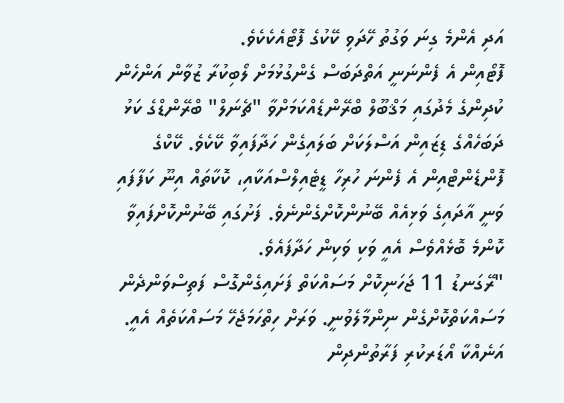އަދި އެންމެ ގިނަ ވަގުތު ހޭދަވި ކޭކުގެ ފޮޓޯއެކެކެވެ.
ފޮޓޯއިން އެ ފެންނަނީ އަތްދަބަސް ގެންގުޅުމަށް ލޯބިކުރާ ޒުވާން އަންހެން ކުދިންގެ މެދުގައި މަޤްބޫލް ބްރޭންޑެއްކަމަށްވާ "ޗެނަލް" ބްރޭންޑްގެ ކަޅު ދަބަހެއްގެ ޑިޒައިން އަސްލަކަށް ބަލައިގެން ހަދާފައިވާ ކޭކެވެ. ކޭކްގެ ފޮންޑެންޓްއިން އެ ފެންނަ ހުރިހާ ޑީޓެއިލްސްއަކާއި، ކޮކާތައް އިނޫ ކަފާފައި ވަނީ އާދައިގެ ވަޅިއެއް ބޭނުންކޮށްގެންނެވެ. ފަށުގައި ބޭނުންކޮށްފައިވާ ކޮންމެ ބޮޅެއްވެސް އެއީ ވަކި ވަކިން ހަދާފައެވެ.
"ރޭގަނޑު 11 ޖަހަނިކޮށް މަސައްކަތް ފަށައިގެންގޮސް ފަތިސްވަންދެން މަސައްކަތްކޮށްގެން ނިންމާލެވުނީ. ވަރަށް ހިތްހަމަޖެހޭ މަސައްކަތެއް އެއީ. އަނެއްކާ އޯޑަރކުރި ފަރާތުންދިން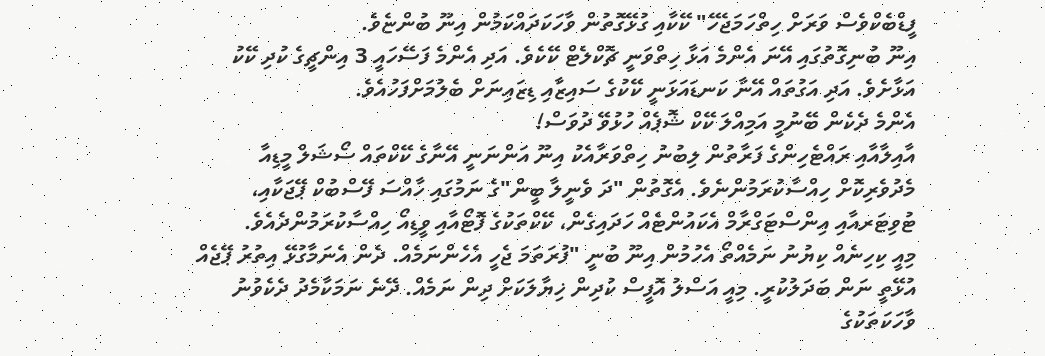ފީޑްބެކްވެސް ވަރަށް ހިތްހަމަޖެހޭ" ކޭކާއި ގުޅޭގޮތުން ވާހަކަދައްކަމުން އިނޫ ބުންޏެވެ.
އިނޫ ބުނިގޮތުގައި އޭނަ އެންމެ އަޅާ ހިތްވަނީ ޗޮކްލެޓް ކޭކެވެ. އަދި އެންމެ ފަސޭހައީ 3 އިންޗީގެ ކުދި ކޭކު އަޅާށެވެ. އަދި އަގުތައް އޭނާ ކަނޑައަޅަނީ ކޭކުގެ ސައިޒާއި ޑިޒައިނަށް ބެލުމަށްފަހުއެވެ.
އެންމެ ދެކެން ބޭނުމީ އަމިއްލަ ކޭކް ޝޮޕެއް ހުޅުވޭ ދުވަސް!
އާއިލާއާއި ރައްޓެހިންގެ ފަރާތުން ލިބުނު ހިތްވަރާއެކު އިނޫ އަންނަނީ އޭނާގެ ކޭކްތައް ސޯޝަލް މީޑިއާ މެދުވެރިކޮށް ހިއްސާކުރަމުންނެވެ. އެގޮތުން "ދަ ވެނީލާ ބީން"ގެ ނަމުގައި ހާއްސަ ފޭސްބުކް ޕޭޖަކާއި، ޓުވިޓަރއާއި އިންސްޓަގްރާމް އެކައުންޓެއް ހަދައިގެން، ކޭކްތަކުގެ ފޮޓޯއާއި ވީޑިއޯ ހިއްސާކުރަމުންދެއެވެ.
މިއީ ކިހިނެއް ކިޔުނު ނަމެއްތޯ އެހުމުން އިނޫ ބުނީ "ފުރަތަމަ ޖެހީ އެހެންނަމެއް. ދެން އެނަމާގުޅޭ އިތުރު ޕޭޖެއް އުޅޭތީ ނަން ބަދަލުކުރީ. މިއީ އަސްލު އޮފީސް ކުދިން ޚިޔާލަކަށް ދިން ނަމެއް. ދޭނެ ނަމަކާމެދު ދެކެވުނު ވާހަކަތަކުގެ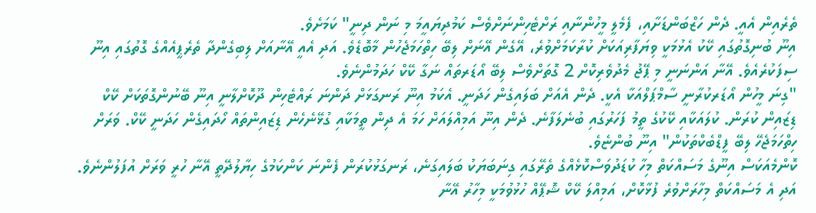ތެރެއިން އެއީ. ދެން ހަޒްބަންޑަށާއި، ފެމެލީ މީހުންނާއި ރަށްޓެހިންނަށްވެސް ކަމުދިޔައީމަ މި ނަން ދިނީ" ކަމަށެވެ.
އިނޫ ބުނިގޮތުގައި ކޭކު އެޅުމަކީ ވިޔަފާރިއަކަށް ކުރާކަމަށްވުރެ، އޭގެން އޭނަށް ލިބޭ ހިތްހަމަޖެހުން މާބޮޑެވެ. އަދި އެއީ އޭނާއަށް ލިބިގެންދާ ތެރެޕީއެއްގެ ގޮތުގައި އިނޫ ސިފަކުރެއެވެ. އޭނާ އަންނަނީ މި ޕޭޖު މެދުވެރިކޮށް 2 ގޮތަށްވެސް ލިބޭ އޯޑަރތައް ނަގާ ކޭކް ހަދަމުންނެވެ.
"ގިނަ މީހުން އޯޑަރކުރާނީ ސާމްޕަލްއަކާ އެކީ. ދެން އެއަށް ބަލައިގެން ހަދަނީ. އެކަމު އިނޫ ރަނގަޅަށް ދަންނަ ރައްޓެހިން ދޫކޮށްލާނީ އިނޫ ބޭނުންގޮތަކަށް ކޭކް ޑިޒައިން ކުރަން. ކުލައަކާއި ކޭކުގެ ތީމު ފަހަރުގައި ބުނެލަފާނެ. ދެން އިނޫ އަމިއްލައަށް ހަމަ އެ ދިން ތީމަކާއި ގުޅޭނެހެން ޑިޒައިންތައް ހޯދައިގެން ހަދަނީ ކޭކް. ވަރަށް ހިތްހަމަޖެހޭ ލިބޭ ފީޑްބެކްތަކުން" އިނޫ ބުންޏެވެ.
ކޮންމެއަކަސް އިނޫގެ މަސައްކަތް މިހާ ކުޑަދުވަސްކޮޅެއްގެ ތެރޭގައި ގިނަބަޔަކު ބަލައިގަނެ، ރަނގަޅުކުރަން ފެންނަ ކަންކަމުގެ ހިޔާލުދޭތީ އޭނާ ހުރީ ވަރަށް އުފަލުންނެވެ. އަދި އެ މަސައްކަތް މިހާރަށްވުރެ ފުޅާކޮށް، އަމިއްލަ ކޭކް ޝޮޕޭއް ހުޅުވުމަކީ މިހާރު އޭނާ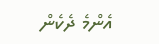އެންމެ ދެކެން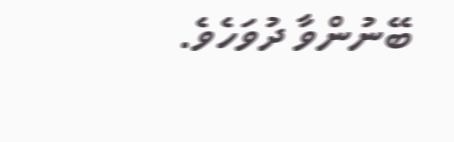ބޭނުންވާ ދުވަހެވެ.